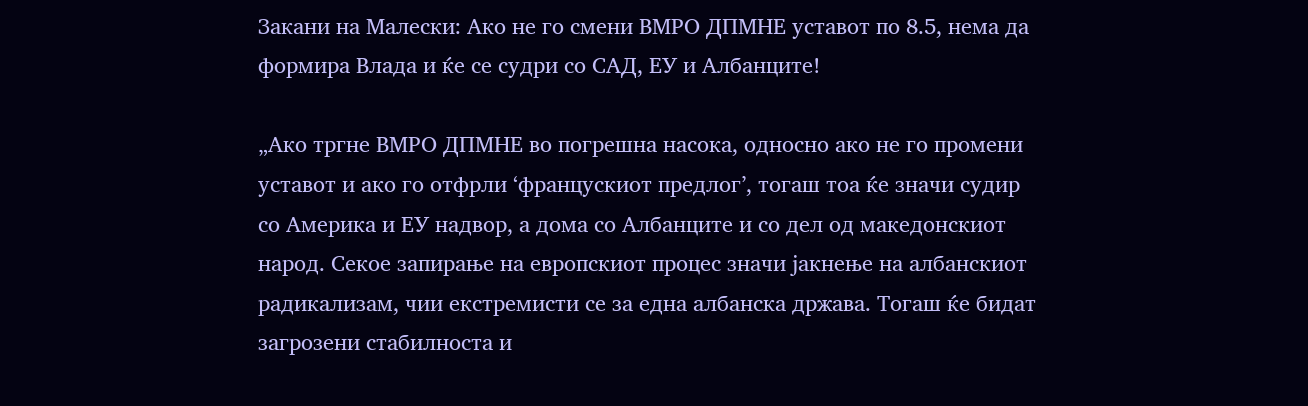Закани на Малески: Ако не го смени ВМРО ДПМНЕ уставот по 8.5, нема да формира Влада и ќе се судри со САД, ЕУ и Албанците!

„Ако тргне ВМРО ДПМНЕ во погрешна насока, односно ако не го промени уставот и ако го отфрли ‘францускиот предлог’, тогаш тоа ќе значи судир со Америка и ЕУ надвор, а дома со Албанците и со дел од македонскиот народ. Секое запирање на европскиот процес значи јакнење на албанскиот радикализам, чии екстремисти се за една албанска држава. Тогаш ќе бидат загрозени стабилноста и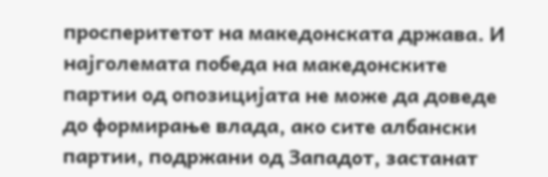просперитетот на македонската држава. И најголемата победа на македонските партии од опозицијата не може да доведе до формирање влада, ако сите албански партии, подржани од Западот, застанат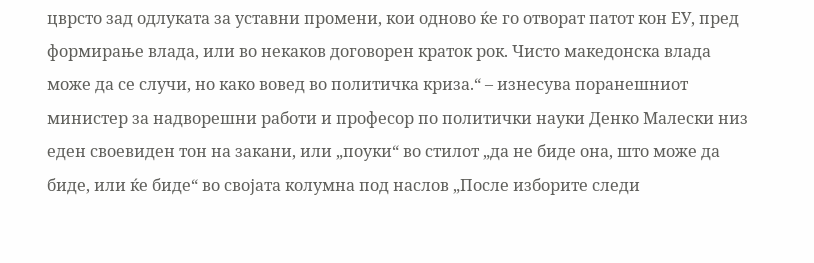цврсто зад одлуката за уставни промени, кои одново ќе го отворат патот кон ЕУ, пред формирање влада, или во некаков договорен краток рок. Чисто македонска влада може да се случи, но како вовед во политичка криза.“ – изнесува поранешниот министер за надворешни работи и професор по политички науки Денко Малески низ еден своевиден тон на закани, или „поуки“ во стилот „да не биде она, што може да биде, или ќе биде“ во својата колумна под наслов „После изборите следи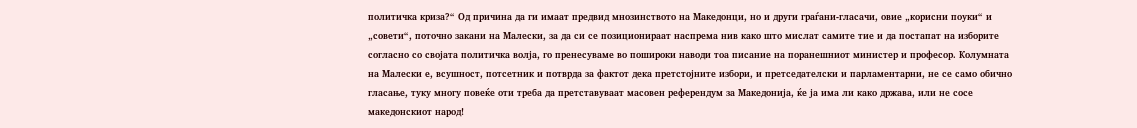политичка криза?“ Од причина да ги имаат предвид мнозинството на Македонци, но и други граѓани-гласачи, овие „корисни поуки“ и „совети“, поточно закани на Малески, за да си се позиционираат наспрема нив како што мислат самите тие и да постапат на изборите согласно со својата политичка волја, го пренесуваме во пошироки наводи тоа писание на поранешниот министер и професор. Колумната на Малески е, всушност, потсетник и потврда за фактот дека претстојните избори, и претседателски и парламентарни, не се само обично гласање, туку многу повеќе оти треба да претставуваат масовен референдум за Македонија, ќе ја има ли како држава, или не сосе македонскиот народ!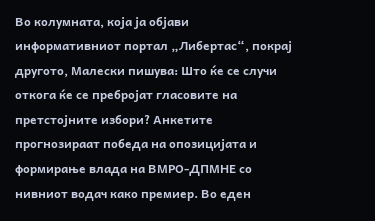Во колумната, која ја објави информативниот портал „Либертас“, покрај другото, Малески пишува: Што ќе се случи откога ќе се пребројат гласовите на претстојните избори? Анкетите прогнозираат победа на опозицијата и формирање влада на ВМРО-ДПМНЕ со нивниот водач како премиер. Во еден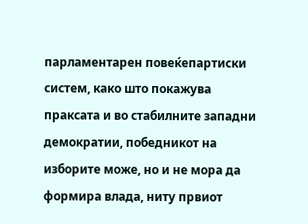парламентарен повеќепартиски систем, како што покажува праксата и во стабилните западни демократии, победникот на изборите може, но и не мора да формира влада, ниту првиот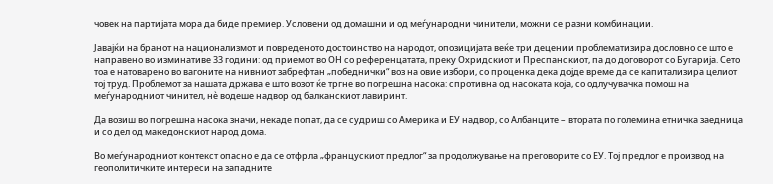човек на партијата мора да биде премиер. Условени од домашни и од меѓународни чинители, можни се разни комбинации.

Јавајќи на бранот на национализмот и повреденото достоинство на народот, опозицијата веќе три децении проблематизира дословно се што е направено во изминативе 33 години: од приемот во ОН со референцатата, преку Охридскиот и Преспанскиот, па до договорот со Бугарија. Сето тоа е натоварено во вагоните на нивниот забрефтан „победнички“ воз на овие избори, со проценка дека дојде време да се капитализира целиот тој труд. Проблемот за нашата држава е што возот ќе тргне во погрешна насока: спротивна од насоката која, со одлучувачка помош на меѓународниот чинител, нѐ водеше надвор од балканскиот лавиринт.

Да возиш во погрешна насока значи, некаде попат, да се судриш со Америка и ЕУ надвор, со Албанците – втората по големина етничка заедница и со дел од македонскиот народ дома.

Во меѓународниот контекст опасно е да се отфрла „францускиот предлог“ за продолжување на преговорите со ЕУ. Тој предлог е производ на геополитичките интереси на западните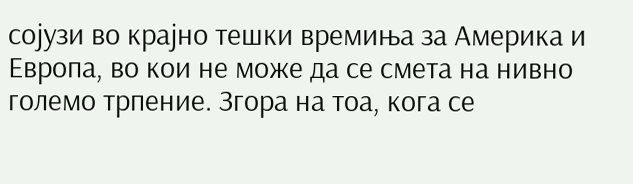сојузи во крајно тешки времиња за Америка и Европа, во кои не може да се смета на нивно големо трпение. Згора на тоа, кога се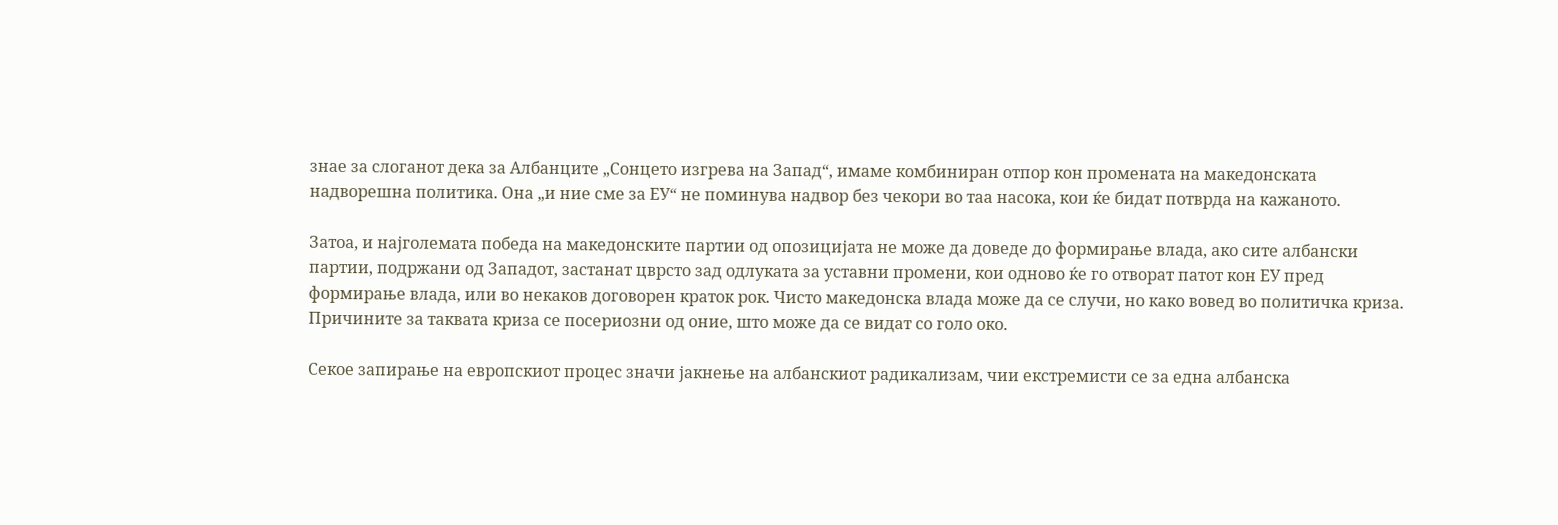знае за слоганот дека за Албанците „Сонцето изгрева на Запад“, имаме комбиниран отпор кон промената на македонската надворешна политика. Она „и ние сме за ЕУ“ не поминува надвор без чекори во таа насока, кои ќе бидат потврда на кажаното.

Затоа, и најголемата победа на македонските партии од опозицијата не може да доведе до формирање влада, ако сите албански партии, подржани од Западот, застанат цврсто зад одлуката за уставни промени, кои одново ќе го отворат патот кон ЕУ пред формирање влада, или во некаков договорен краток рок. Чисто македонска влада може да се случи, но како вовед во политичка криза. Причините за таквата криза се посериозни од оние, што може да се видат со голо око.

Секое запирање на европскиот процес значи јакнење на албанскиот радикализам, чии екстремисти се за една албанска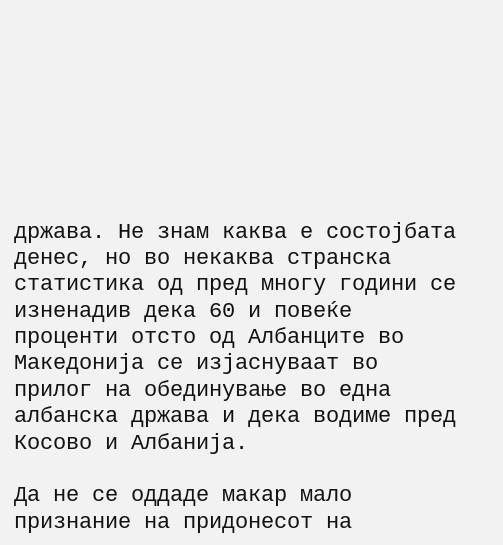држава. Не знам каква е состојбата денес, но во некаква странска статистика од пред многу години се изненадив дека 60 и повеќе проценти отсто од Албанците во Македонија се изјаснуваат во прилог на обединување во една албанска држава и дека водиме пред Косово и Албанија.

Да не се оддаде макар мало признание на придонесот на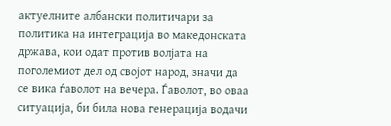актуелните албански политичари за политика на интеграција во македонската држава, кои одат против волјата на поголемиот дел од својот народ, значи да се вика ѓаволот на вечера. Ѓаволот, во оваа ситуација, би била нова генерација водачи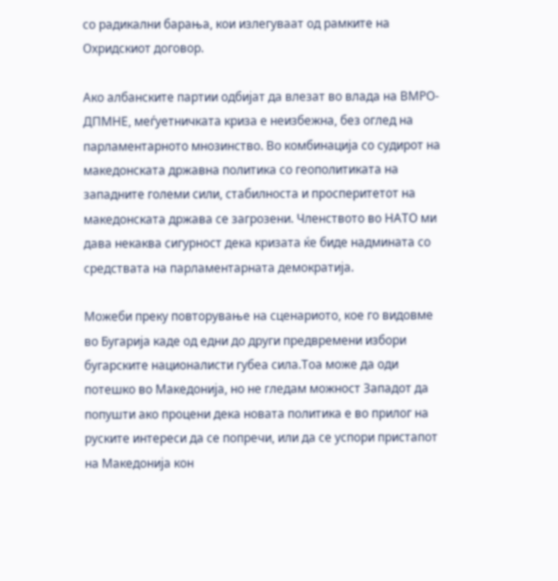со радикални барања, кои излегуваат од рамките на Охридскиот договор.

Ако албанските партии одбијат да влезат во влада на ВМРО-ДПМНЕ, меѓуетничката криза е неизбежна, без оглед на парламентарното мнозинство. Во комбинација со судирот на македонската државна политика со геополитиката на западните големи сили, стабилноста и просперитетот на македонската држава се загрозени. Членството во НАТО ми дава некаква сигурност дека кризата ќе биде надмината со средствата на парламентарната демократија.

Можеби преку повторување на сценариото, кое го видовме во Бугарија каде од едни до други предвремени избори бугарските националисти губеа сила.Тоа може да оди потешко во Македонија, но не гледам можност Западот да попушти ако процени дека новата политика е во прилог на руските интереси да се попречи, или да се успори пристапот на Македонија кон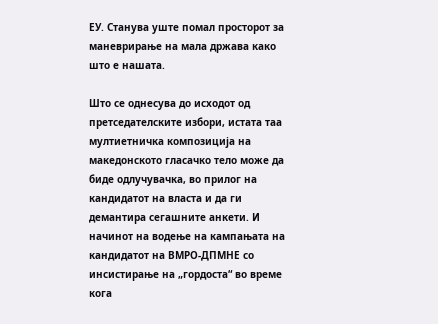ЕУ. Станува уште помал просторот за маневрирање на мала држава како што е нашата.

Што се однесува до исходот од претседателските избори, истата таа мултиетничка композиција на македонското гласачко тело може да биде одлучувачка, во прилог на кандидатот на власта и да ги демантира сегашните анкети. И начинот на водење на кампањата на кандидатот на ВМРО-ДПМНЕ со инсистирање на „гордоста“ во време кога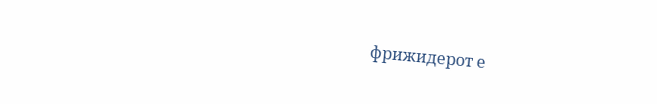фрижидерот е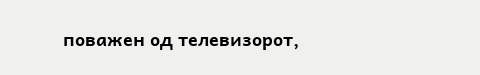поважен од телевизорот,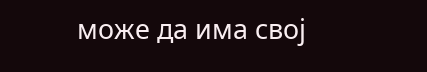може да има свој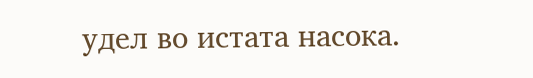удел во истата насока.